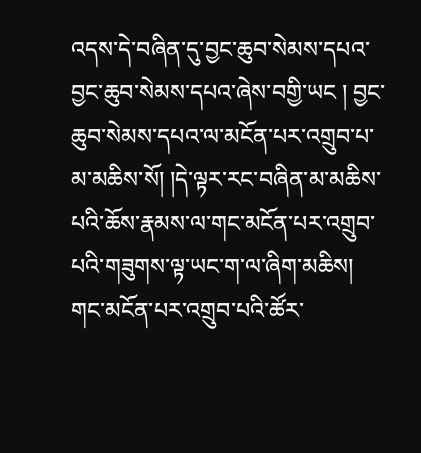འདས་དེ་བཞིན་དུ་བྱང་ཆུབ་སེམས་དཔའ་བྱང་ཆུབ་སེམས་དཔའ་ཞེས་བགྱི་ཡང ། བྱང་ཆུབ་སེམས་དཔའ་ལ་མངོན་པར་འགྲུབ་པ་མ་མཆིས་སོ། །དེ་ལྟར་རང་བཞིན་མ་མཆིས་པའི་ཆོས་རྣམས་ལ་གང་མངོན་པར་འགྲུབ་པའི་གཟུགས་ལྟ་ཡང་ག་ལ་ཞིག་མཆིས། གང་མངོན་པར་འགྲུབ་པའི་ཚོར་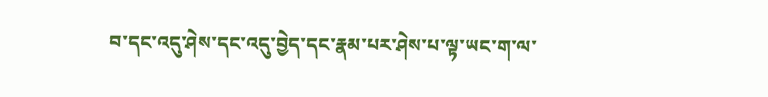བ་དང་འདུ་ཤེས་དང་འདུ་བྱེད་དང་རྣམ་པར་ཤེས་པ་ལྟ་ཡང་ག་ལ་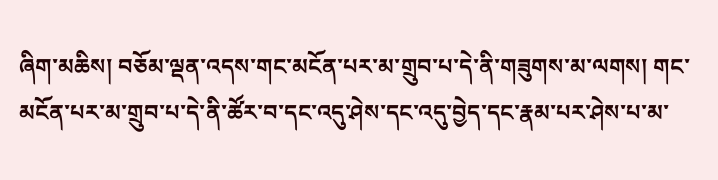ཞིག་མཆིས། བཅོམ་ལྡན་འདས་གང་མངོན་པར་མ་གྲུབ་པ་དེ་ནི་གཟུགས་མ་ལགས། གང་མངོན་པར་མ་གྲུབ་པ་དེ་ནི་ཚོར་བ་དང་འདུ་ཤེས་དང་འདུ་བྱེད་དང་རྣམ་པར་ཤེས་པ་མ་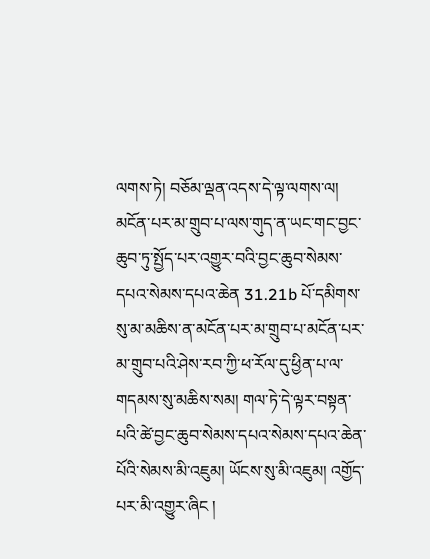ལགས་ཏེ། བཅོམ་ལྡན་འདས་དེ་ལྟ་ལགས་ལ། མངོན་པར་མ་གྲུབ་པ་ལས་གུད་ན་ཡང་གང་བྱང་ཆུབ་ཏུ་སྤྱོད་པར་འགྱུར་བའི་བྱང་ཆུབ་སེམས་དཔའ་སེམས་དཔའ་ཆེན 31.21b པོ་དམིགས་སུ་མ་མཆིས་ན་མངོན་པར་མ་གྲུབ་པ་མངོན་པར་མ་གྲུབ་པའི་ཤེས་རབ་ཀྱི་ཕ་རོལ་དུ་ཕྱིན་པ་ལ་གདམས་སུ་མཆིས་སམ། གལ་ཏེ་དེ་ལྟར་བསྟན་པའི་ཚེ་བྱང་ཆུབ་སེམས་དཔའ་སེམས་དཔའ་ཆེན་པོའི་སེམས་མི་འཇུམ། ཡོངས་སུ་མི་འཇུམ། འགྱོད་པར་མི་འགྱུར་ཞིང །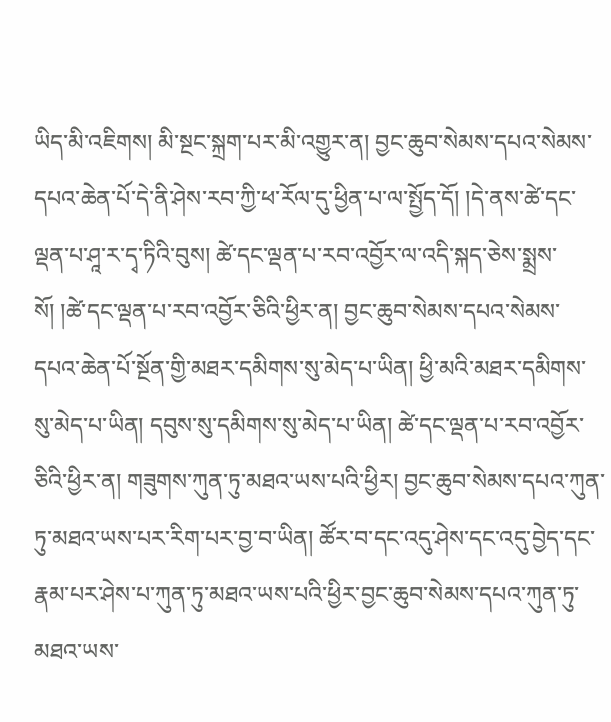ཡིད་མི་འཇིགས། མི་སྔང་སྐྲག་པར་མི་འགྱུར་ན། བྱང་ཆུབ་སེམས་དཔའ་སེམས་དཔའ་ཆེན་པོ་དེ་ནི་ཤེས་རབ་ཀྱི་ཕ་རོལ་དུ་ཕྱིན་པ་ལ་སྤྱོད་དོ། །དེ་ནས་ཚེ་དང་ལྡན་པ་ཤཱ་ར་དྭ་ཏིའི་བུས། ཚེ་དང་ལྡན་པ་རབ་འབྱོར་ལ་འདི་སྐད་ཅེས་སྨྲས་སོ། །ཚེ་དང་ལྡན་པ་རབ་འབྱོར་ཅིའི་ཕྱིར་ན། བྱང་ཆུབ་སེམས་དཔའ་སེམས་དཔའ་ཆེན་པོ་སྔོན་གྱི་མཐར་དམིགས་སུ་མེད་པ་ཡིན། ཕྱི་མའི་མཐར་དམིགས་སུ་མེད་པ་ཡིན། དབུས་སུ་དམིགས་སུ་མེད་པ་ཡིན། ཚེ་དང་ལྡན་པ་རབ་འབྱོར་ཅིའི་ཕྱིར་ན། གཟུགས་ཀུན་ཏུ་མཐའ་ཡས་པའི་ཕྱིར། བྱང་ཆུབ་སེམས་དཔའ་ཀུན་ཏུ་མཐའ་ཡས་པར་རིག་པར་བྱ་བ་ཡིན། ཚོར་བ་དང་འདུ་ཤེས་དང་འདུ་བྱེད་དང་རྣམ་པར་ཤེས་པ་ཀུན་ཏུ་མཐའ་ཡས་པའི་ཕྱིར་བྱང་ཆུབ་སེམས་དཔའ་ཀུན་ཏུ་མཐའ་ཡས་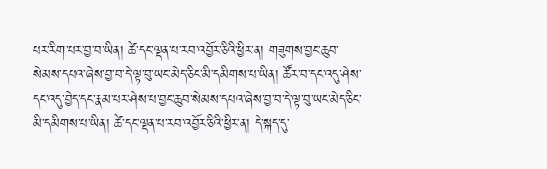པར་རིག་པར་བྱ་བ་ཡིན། ཚེ་དང་ལྡན་པ་རབ་འབྱོར་ཅིའི་ཕྱིར་ན། གཟུགས་བྱང་ཆུབ་སེམས་དཔའ་ཞེས་བྱ་བ་དེ་ལྟ་བུ་ཡང་མེད་ཅིང་མི་དམིགས་པ་ཡིན། ཚོར་བ་དང་འདུ་ཤེས་དང་འདུ་བྱེད་དང་རྣམ་པར་ཤེས་པ་བྱང་ཆུབ་སེམས་དཔའ་ཞེས་བྱ་བ་དེ་ལྟ་བུ་ཡང་མེད་ཅིང་མི་དམིགས་པ་ཡིན། ཚེ་དང་ལྡན་པ་རབ་འབྱོར་ཅིའི་ཕྱིར་ན། དེ་སྐད་དུ་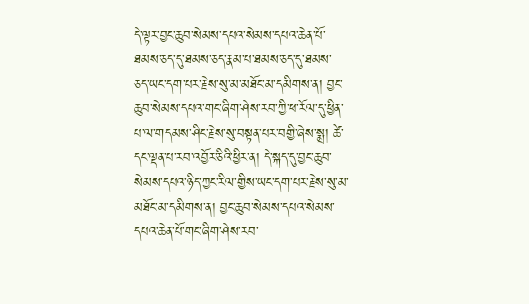དེ་ལྟར་བྱང་ཆུབ་སེམས་དཔའ་སེམས་དཔའ་ཆེན་པོ་ཐམས་ཅད་དུ་ཐམས་ཅད་རྣམ་པ་ཐམས་ཅད་དུ་ཐམས་ཅད་ཡང་དག་པར་རྗེས་སུ་མ་མཐོང་མ་དམིགས་ན། བྱང་ཆུབ་སེམས་དཔའ་གང་ཞིག་ཤེས་རབ་ཀྱི་ཕ་རོལ་དུ་ཕྱིན་པ་ལ་གདམས་ཤིང་རྗེས་སུ་བསྟན་པར་བགྱི་ཞེས་སྨྲ། ཚེ་དང་ལྡན་པ་རབ་འབྱོར་ཅིའི་ཕྱིར་ན། དེ་སྐད་དུ་བྱང་ཆུབ་སེམས་དཔའ་ཉིད་ཀྱང་རིལ་གྱིས་ཡང་དག་པར་རྗེས་སུ་མ་མཐོང་མ་དམིགས་ན། བྱང་ཆུབ་སེམས་དཔའ་སེམས་དཔའ་ཆེན་པོ་གང་ཞིག་ཤེས་རབ་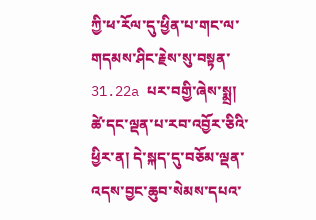ཀྱི་ཕ་རོལ་དུ་ཕྱིན་པ་གང་ལ་གདམས་ཤིང་རྗེས་སུ་བསྟན་ 31.22a པར་བགྱི་ཞེས་སྨྲ། ཚེ་དང་ལྡན་པ་རབ་འབྱོར་ཅིའི་ཕྱིར་ན། དེ་སྐད་དུ་བཅོམ་ལྡན་འདས་བྱང་ཆུབ་སེམས་དཔའ་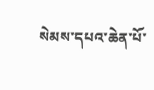སེམས་དཔའ་ཆེན་པོ་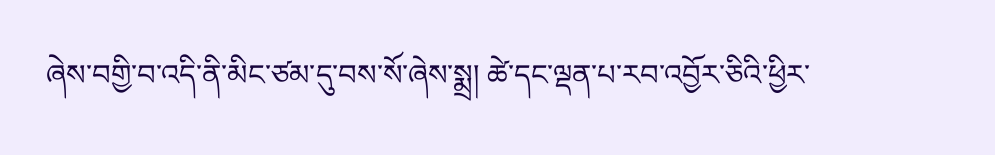ཞེས་བགྱི་བ་འདི་ནི་མིང་ཙམ་དུ་བས་སོ་ཞེས་སྨྲ། ཚེ་དང་ལྡན་པ་རབ་འབྱོར་ཅིའི་ཕྱིར་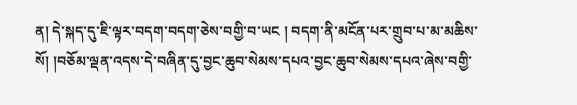ན། དེ་སྐད་དུ་ཇི་ལྟར་བདག་བདག་ཅེས་བགྱི་བ་ཡང ། བདག་ནི་མངོན་པར་གྲུབ་པ་མ་མཆིས་སོ། །བཅོམ་ལྡན་འདས་དེ་བཞིན་དུ་བྱང་ཆུབ་སེམས་དཔའ་བྱང་ཆུབ་སེམས་དཔའ་ཞེས་བགྱི་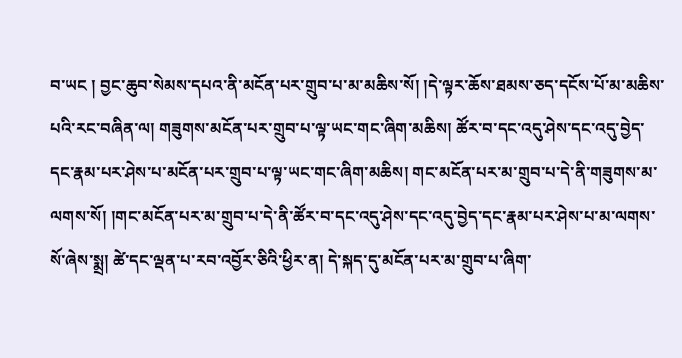བ་ཡང ། བྱང་ཆུབ་སེམས་དཔའ་ནི་མངོན་པར་གྲུབ་པ་མ་མཆིས་སོ། །དེ་ལྟར་ཆོས་ཐམས་ཅད་དངོས་པོ་མ་མཆིས་པའི་རང་བཞིན་ལ། གཟུགས་མངོན་པར་གྲུབ་པ་ལྟ་ཡང་གང་ཞིག་མཆིས། ཚོར་བ་དང་འདུ་ཤེས་དང་འདུ་བྱེད་དང་རྣམ་པར་ཤེས་པ་མངོན་པར་གྲུབ་པ་ལྟ་ཡང་གང་ཞིག་མཆིས། གང་མངོན་པར་མ་གྲུབ་པ་དེ་ནི་གཟུགས་མ་ལགས་སོ། །གང་མངོན་པར་མ་གྲུབ་པ་དེ་ནི་ཚོར་བ་དང་འདུ་ཤེས་དང་འདུ་བྱེད་དང་རྣམ་པར་ཤེས་པ་མ་ལགས་སོ་ཞེས་སྨྲ། ཚེ་དང་ལྡན་པ་རབ་འབྱོར་ཅིའི་ཕྱིར་ན། དེ་སྐད་དུ་མངོན་པར་མ་གྲུབ་པ་ཞིག་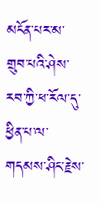མངོན་པར་མ་གྲུབ་པའི་ཤེས་རབ་ཀྱི་ཕ་རོལ་དུ་ཕྱིན་པ་ལ་གདམས་ཤིང་རྗེས་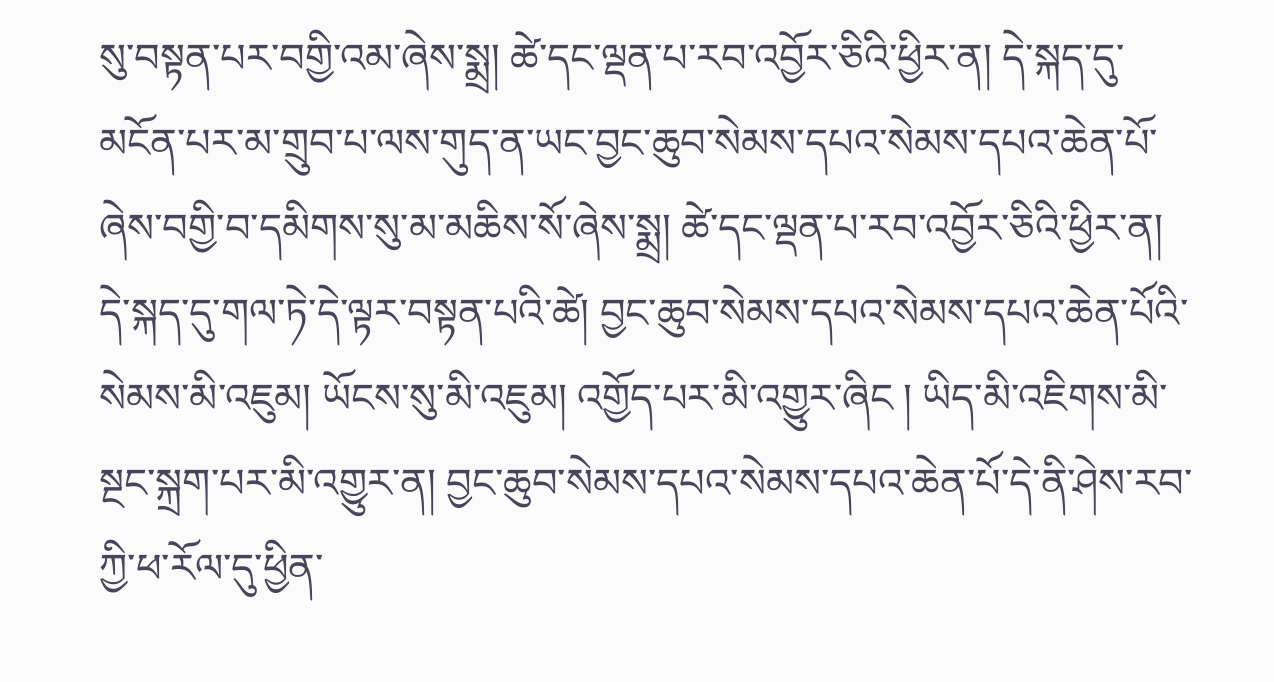སུ་བསྟན་པར་བགྱི་འམ་ཞེས་སྨྲ། ཚེ་དང་ལྡན་པ་རབ་འབྱོར་ཅིའི་ཕྱིར་ན། དེ་སྐད་དུ་མངོན་པར་མ་གྲུབ་པ་ལས་གུད་ན་ཡང་བྱང་ཆུབ་སེམས་དཔའ་སེམས་དཔའ་ཆེན་པོ་ཞེས་བགྱི་བ་དམིགས་སུ་མ་མཆིས་སོ་ཞེས་སྨྲ། ཚེ་དང་ལྡན་པ་རབ་འབྱོར་ཅིའི་ཕྱིར་ན། དེ་སྐད་དུ་གལ་ཏེ་དེ་ལྟར་བསྟན་པའི་ཚེ། བྱང་ཆུབ་སེམས་དཔའ་སེམས་དཔའ་ཆེན་པོའི་སེམས་མི་འཇུམ། ཡོངས་སུ་མི་འཇུམ། འགྱོད་པར་མི་འགྱུར་ཞིང ། ཡིད་མི་འཇིགས་མི་སྔང་སྐྲག་པར་མི་འགྱུར་ན། བྱང་ཆུབ་སེམས་དཔའ་སེམས་དཔའ་ཆེན་པོ་དེ་ནི་ཤེས་རབ་ཀྱི་ཕ་རོལ་དུ་ཕྱིན་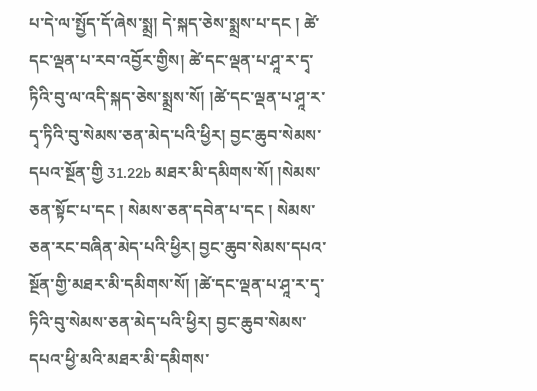པ་དེ་ལ་སྤྱོད་དོ་ཞེས་སྨྲ། དེ་སྐད་ཅེས་སྨྲས་པ་དང ། ཚེ་དང་ལྡན་པ་རབ་འབྱོར་གྱིས། ཚེ་དང་ལྡན་པ་ཤཱ་ར་དྭ་ཏིའི་བུ་ལ་འདི་སྐད་ཅེས་སྨྲས་སོ། །ཚེ་དང་ལྡན་པ་ཤཱ་ར་དྭ་ཏིའི་བུ་སེམས་ཅན་མེད་པའི་ཕྱིར། བྱང་ཆུབ་སེམས་དཔའ་སྔོན་གྱི 31.22b མཐར་མི་དམིགས་སོ། །སེམས་ཅན་སྟོང་པ་དང ། སེམས་ཅན་དབེན་པ་དང ། སེམས་ཅན་རང་བཞིན་མེད་པའི་ཕྱིར། བྱང་ཆུབ་སེམས་དཔའ་སྔོན་གྱི་མཐར་མི་དམིགས་སོ། །ཚེ་དང་ལྡན་པ་ཤཱ་ར་དྭ་ཏིའི་བུ་སེམས་ཅན་མེད་པའི་ཕྱིར། བྱང་ཆུབ་སེམས་དཔའ་ཕྱི་མའི་མཐར་མི་དམིགས་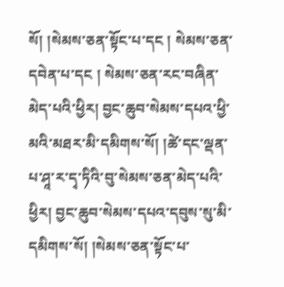སོ། །སེམས་ཅན་སྟོང་པ་དང ། སེམས་ཅན་དབེན་པ་དང ། སེམས་ཅན་རང་བཞིན་མེད་པའི་ཕྱིར། བྱང་ཆུབ་སེམས་དཔའ་ཕྱི་མའི་མཐར་མི་དམིགས་སོ། །ཚེ་དང་ལྡན་པ་ཤཱ་ར་དྭ་ཏིའི་བུ་སེམས་ཅན་མེད་པའི་ཕྱིར། བྱང་ཆུབ་སེམས་དཔའ་དབུས་སུ་མི་དམིགས་སོ། །སེམས་ཅན་སྟོང་པ་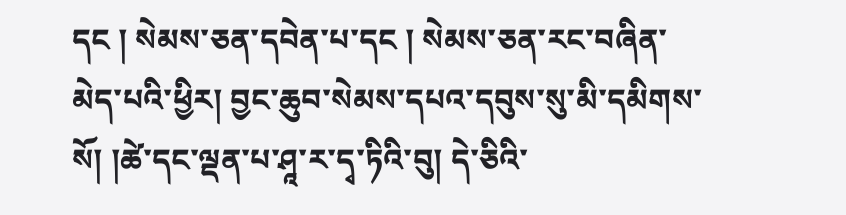དང ། སེམས་ཅན་དབེན་པ་དང ། སེམས་ཅན་རང་བཞིན་མེད་པའི་ཕྱིར། བྱང་ཆུབ་སེམས་དཔའ་དབུས་སུ་མི་དམིགས་སོ། །ཚེ་དང་ལྡན་པ་ཤཱ་ར་དྭ་ཏིའི་བུ། དེ་ཅིའི་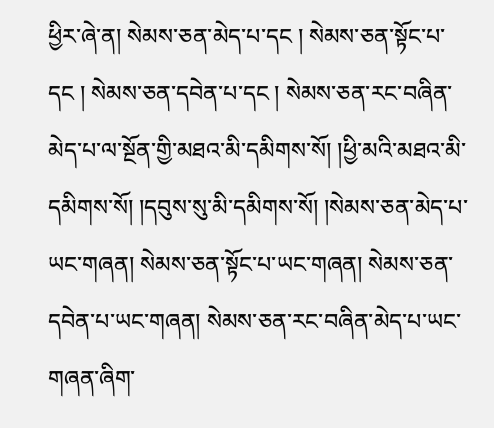ཕྱིར་ཞེ་ན། སེམས་ཅན་མེད་པ་དང ། སེམས་ཅན་སྟོང་པ་དང ། སེམས་ཅན་དབེན་པ་དང ། སེམས་ཅན་རང་བཞིན་མེད་པ་ལ་སྔོན་གྱི་མཐའ་མི་དམིགས་སོ། །ཕྱི་མའི་མཐའ་མི་དམིགས་སོ། །དབུས་སུ་མི་དམིགས་སོ། །སེམས་ཅན་མེད་པ་ཡང་གཞན། སེམས་ཅན་སྟོང་པ་ཡང་གཞན། སེམས་ཅན་དབེན་པ་ཡང་གཞན། སེམས་ཅན་རང་བཞིན་མེད་པ་ཡང་གཞན་ཞིག་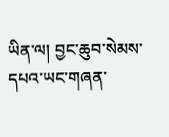ཡིན་ལ། བྱང་ཆུབ་སེམས་དཔའ་ཡང་གཞན་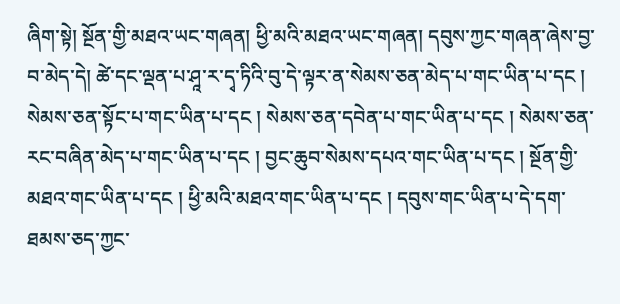ཞིག་སྟེ། སྔོན་གྱི་མཐའ་ཡང་གཞན། ཕྱི་མའི་མཐའ་ཡང་གཞན། དབུས་ཀྱང་གཞན་ཞེས་བྱ་བ་མེད་དེ། ཚེ་དང་ལྡན་པ་ཤཱ་ར་དྭ་ཏིའི་བུ་དེ་ལྟར་ན་སེམས་ཅན་མེད་པ་གང་ཡིན་པ་དང ། སེམས་ཅན་སྟོང་པ་གང་ཡིན་པ་དང ། སེམས་ཅན་དབེན་པ་གང་ཡིན་པ་དང ། སེམས་ཅན་རང་བཞིན་མེད་པ་གང་ཡིན་པ་དང ། བྱང་ཆུབ་སེམས་དཔའ་གང་ཡིན་པ་དང ། སྔོན་གྱི་མཐའ་གང་ཡིན་པ་དང ། ཕྱི་མའི་མཐའ་གང་ཡིན་པ་དང ། དབུས་གང་ཡིན་པ་དེ་དག་ཐམས་ཅད་ཀྱང་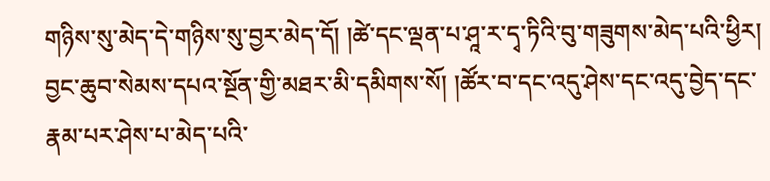གཉིས་སུ་མེད་དེ་གཉིས་སུ་བྱར་མེད་དོ། །ཚེ་དང་ལྡན་པ་ཤཱ་ར་དྭ་ཏིའི་བུ་གཟུགས་མེད་པའི་ཕྱིར། བྱང་ཆུབ་སེམས་དཔའ་སྔོན་གྱི་མཐར་མི་དམིགས་སོ། །ཚོར་བ་དང་འདུ་ཤེས་དང་འདུ་བྱེད་དང་རྣམ་པར་ཤེས་པ་མེད་པའི་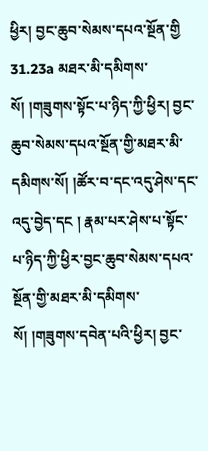ཕྱིར། བྱང་ཆུབ་སེམས་དཔའ་སྔོན་གྱི 31.23a མཐར་མི་དམིགས་སོ། །གཟུགས་སྟོང་པ་ཉིད་ཀྱི་ཕྱིར། བྱང་ཆུབ་སེམས་དཔའ་སྔོན་གྱི་མཐར་མི་དམིགས་སོ། །ཚོར་བ་དང་འདུ་ཤེས་དང་འདུ་བྱེད་དང ། རྣམ་པར་ཤེས་པ་སྟོང་པ་ཉིད་ཀྱི་ཕྱིར་བྱང་ཆུབ་སེམས་དཔའ་སྔོན་གྱི་མཐར་མི་དམིགས་སོ། །གཟུགས་དབེན་པའི་ཕྱིར། བྱང་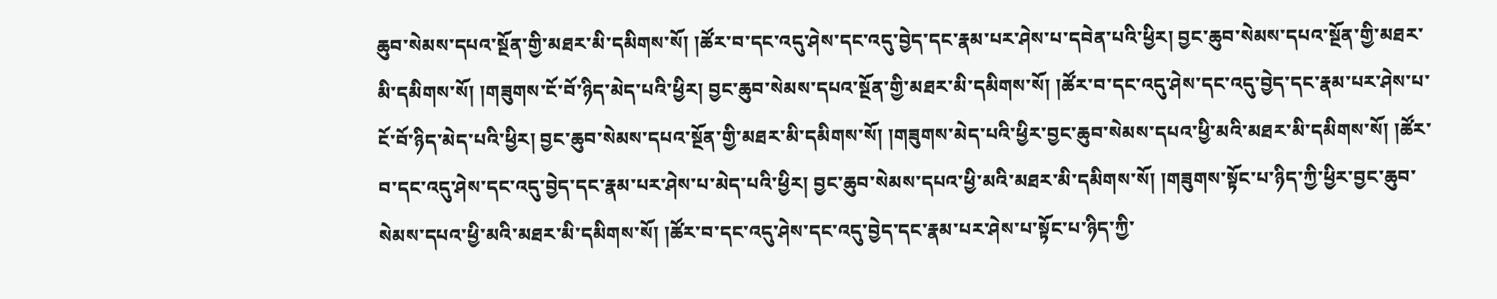ཆུབ་སེམས་དཔའ་སྔོན་གྱི་མཐར་མི་དམིགས་སོ། །ཚོར་བ་དང་འདུ་ཤེས་དང་འདུ་བྱེད་དང་རྣམ་པར་ཤེས་པ་དབེན་པའི་ཕྱིར། བྱང་ཆུབ་སེམས་དཔའ་སྔོན་གྱི་མཐར་མི་དམིགས་སོ། །གཟུགས་ངོ་བོ་ཉིད་མེད་པའི་ཕྱིར། བྱང་ཆུབ་སེམས་དཔའ་སྔོན་གྱི་མཐར་མི་དམིགས་སོ། །ཚོར་བ་དང་འདུ་ཤེས་དང་འདུ་བྱེད་དང་རྣམ་པར་ཤེས་པ་ངོ་བོ་ཉིད་མེད་པའི་ཕྱིར། བྱང་ཆུབ་སེམས་དཔའ་སྔོན་གྱི་མཐར་མི་དམིགས་སོ། །གཟུགས་མེད་པའི་ཕྱིར་བྱང་ཆུབ་སེམས་དཔའ་ཕྱི་མའི་མཐར་མི་དམིགས་སོ། །ཚོར་བ་དང་འདུ་ཤེས་དང་འདུ་བྱེད་དང་རྣམ་པར་ཤེས་པ་མེད་པའི་ཕྱིར། བྱང་ཆུབ་སེམས་དཔའ་ཕྱི་མའི་མཐར་མི་དམིགས་སོ། །གཟུགས་སྟོང་པ་ཉིད་ཀྱི་ཕྱིར་བྱང་ཆུབ་སེམས་དཔའ་ཕྱི་མའི་མཐར་མི་དམིགས་སོ། །ཚོར་བ་དང་འདུ་ཤེས་དང་འདུ་བྱེད་དང་རྣམ་པར་ཤེས་པ་སྟོང་པ་ཉིད་ཀྱི་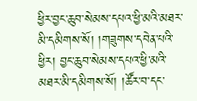ཕྱིར་བྱང་ཆུབ་སེམས་དཔའ་ཕྱི་མའི་མཐར་མི་དམིགས་སོ། །གཟུགས་དབེན་པའི་ཕྱིར། བྱང་ཆུབ་སེམས་དཔའ་ཕྱི་མའི་མཐར་མི་དམིགས་སོ། །ཚོར་བ་དང་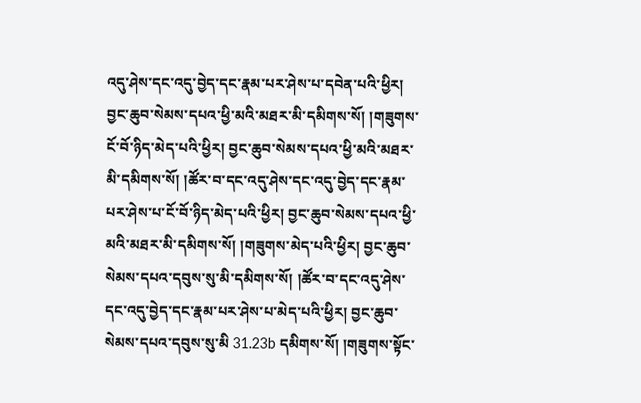འདུ་ཤེས་དང་འདུ་བྱེད་དང་རྣམ་པར་ཤེས་པ་དབེན་པའི་ཕྱིར། བྱང་ཆུབ་སེམས་དཔའ་ཕྱི་མའི་མཐར་མི་དམིགས་སོ། །གཟུགས་ངོ་བོ་ཉིད་མེད་པའི་ཕྱིར། བྱང་ཆུབ་སེམས་དཔའ་ཕྱི་མའི་མཐར་མི་དམིགས་སོ། །ཚོར་བ་དང་འདུ་ཤེས་དང་འདུ་བྱེད་དང་རྣམ་པར་ཤེས་པ་ངོ་བོ་ཉིད་མེད་པའི་ཕྱིར། བྱང་ཆུབ་སེམས་དཔའ་ཕྱི་མའི་མཐར་མི་དམིགས་སོ། །གཟུགས་མེད་པའི་ཕྱིར། བྱང་ཆུབ་སེམས་དཔའ་དབུས་སུ་མི་དམིགས་སོ། །ཚོར་བ་དང་འདུ་ཤེས་དང་འདུ་བྱེད་དང་རྣམ་པར་ཤེས་པ་མེད་པའི་ཕྱིར། བྱང་ཆུབ་སེམས་དཔའ་དབུས་སུ་མི 31.23b དམིགས་སོ། །གཟུགས་སྟོང་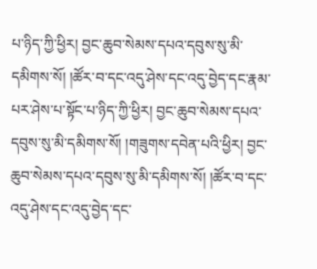པ་ཉིད་ཀྱི་ཕྱིར། བྱང་ཆུབ་སེམས་དཔའ་དབུས་སུ་མི་དམིགས་སོ། །ཚོར་བ་དང་འདུ་ཤེས་དང་འདུ་བྱེད་དང་རྣམ་པར་ཤེས་པ་སྟོང་པ་ཉིད་ཀྱི་ཕྱིར། བྱང་ཆུབ་སེམས་དཔའ་དབུས་སུ་མི་དམིགས་སོ། །གཟུགས་དབེན་པའི་ཕྱིར། བྱང་ཆུབ་སེམས་དཔའ་དབུས་སུ་མི་དམིགས་སོ། །ཚོར་བ་དང་འདུ་ཤེས་དང་འདུ་བྱེད་དང་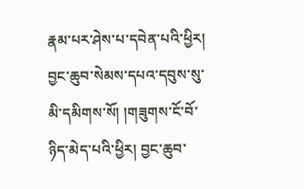རྣམ་པར་ཤེས་པ་དབེན་པའི་ཕྱིར། བྱང་ཆུབ་སེམས་དཔའ་དབུས་སུ་མི་དམིགས་སོ། །གཟུགས་ངོ་བོ་ཉིད་མེད་པའི་ཕྱིར། བྱང་ཆུབ་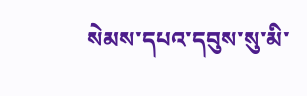སེམས་དཔའ་དབུས་སུ་མི་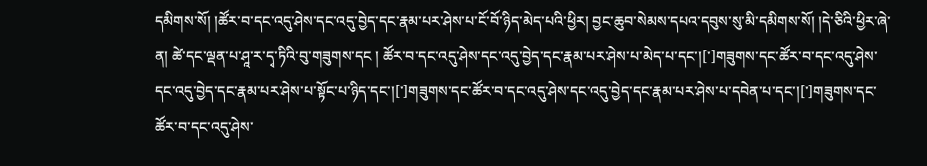དམིགས་སོ། །ཚོར་བ་དང་འདུ་ཤེས་དང་འདུ་བྱེད་དང་རྣམ་པར་ཤེས་པ་ངོ་བོ་ཉིད་མེད་པའི་ཕྱིར། བྱང་ཆུབ་སེམས་དཔའ་དབུས་སུ་མི་དམིགས་སོ། །དེ་ཅིའི་ཕྱིར་ཞེ་ན། ཚེ་དང་ལྡན་པ་ཤཱ་ར་དྭ་ཏིའི་བུ་གཟུགས་དང ། ཚོར་བ་དང་འདུ་ཤེས་དང་འདུ་བྱེད་དང་རྣམ་པར་ཤེས་པ་མེད་པ་དང་།[་]གཟུགས་དང་ཚོར་བ་དང་འདུ་ཤེས་དང་འདུ་བྱེད་དང་རྣམ་པར་ཤེས་པ་སྟོང་པ་ཉིད་དང་།[་]གཟུགས་དང་ཚོར་བ་དང་འདུ་ཤེས་དང་འདུ་བྱེད་དང་རྣམ་པར་ཤེས་པ་དབེན་པ་དང་།[་]གཟུགས་དང་ཚོར་བ་དང་འདུ་ཤེས་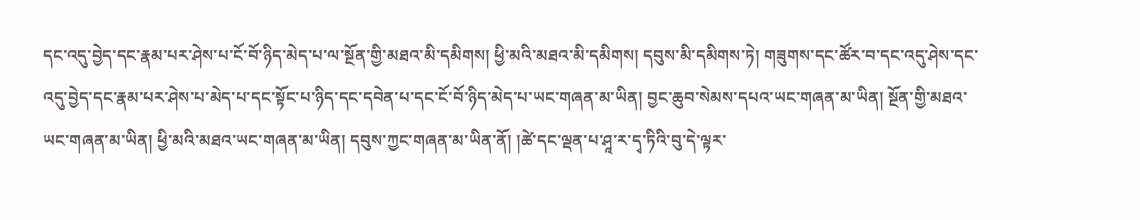དང་འདུ་བྱེད་དང་རྣམ་པར་ཤེས་པ་ངོ་བོ་ཉིད་མེད་པ་ལ་སྔོན་གྱི་མཐའ་མི་དམིགས། ཕྱི་མའི་མཐའ་མི་དམིགས། དབུས་མི་དམིགས་ཏེ། གཟུགས་དང་ཚོར་བ་དང་འདུ་ཤེས་དང་འདུ་བྱེད་དང་རྣམ་པར་ཤེས་པ་མེད་པ་དང་སྟོང་པ་ཉིད་དང་དབེན་པ་དང་ངོ་བོ་ཉིད་མེད་པ་ཡང་གཞན་མ་ཡིན། བྱང་ཆུབ་སེམས་དཔའ་ཡང་གཞན་མ་ཡིན། སྔོན་གྱི་མཐའ་ཡང་གཞན་མ་ཡིན། ཕྱི་མའི་མཐའ་ཡང་གཞན་མ་ཡིན། དབུས་ཀྱང་གཞན་མ་ཡིན་ནོ། །ཚེ་དང་ལྡན་པ་ཤཱ་ར་དྭ་ཏིའི་བུ་དེ་ལྟར་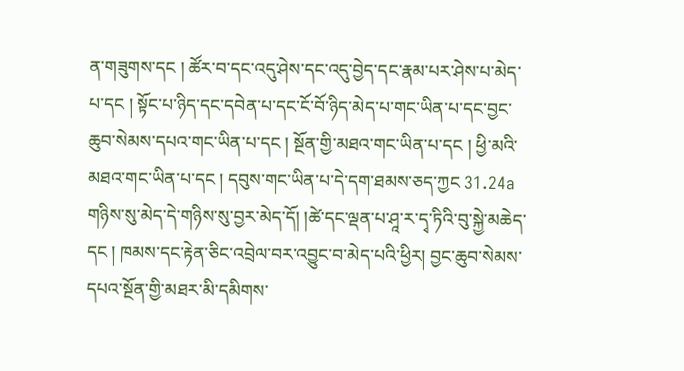ན་གཟུགས་དང ། ཚོར་བ་དང་འདུ་ཤེས་དང་འདུ་བྱེད་དང་རྣམ་པར་ཤེས་པ་མེད་པ་དང ། སྟོང་པ་ཉིད་དང་དབེན་པ་དང་ངོ་བོ་ཉིད་མེད་པ་གང་ཡིན་པ་དང་བྱང་ཆུབ་སེམས་དཔའ་གང་ཡིན་པ་དང ། སྔོན་གྱི་མཐའ་གང་ཡིན་པ་དང ། ཕྱི་མའི་མཐའ་གང་ཡིན་པ་དང ། དབུས་གང་ཡིན་པ་དེ་དག་ཐམས་ཅད་ཀྱང 31.24a གཉིས་སུ་མེད་དེ་གཉིས་སུ་བྱར་མེད་དོ། །ཚེ་དང་ལྡན་པ་ཤཱ་ར་དྭ་ཏིའི་བུ་སྐྱེ་མཆེད་དང ། ཁམས་དང་རྟེན་ཅིང་འབྲེལ་བར་འབྱུང་བ་མེད་པའི་ཕྱིར། བྱང་ཆུབ་སེམས་དཔའ་སྔོན་གྱི་མཐར་མི་དམིགས་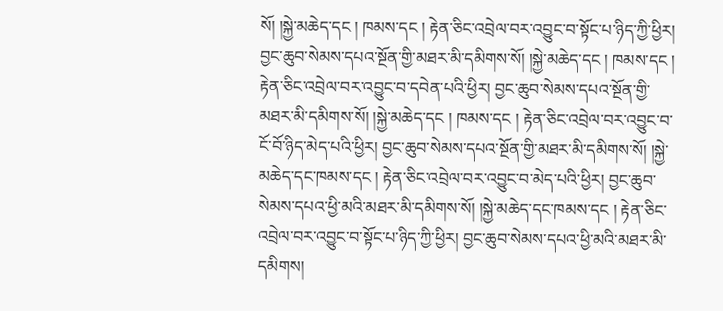སོ། །སྐྱེ་མཆེད་དང ། ཁམས་དང ། རྟེན་ཅིང་འབྲེལ་བར་འབྱུང་བ་སྟོང་པ་ཉིད་ཀྱི་ཕྱིར། བྱང་ཆུབ་སེམས་དཔའ་སྔོན་གྱི་མཐར་མི་དམིགས་སོ། །སྐྱེ་མཆེད་དང ། ཁམས་དང ། རྟེན་ཅིང་འབྲེལ་བར་འབྱུང་བ་དབེན་པའི་ཕྱིར། བྱང་ཆུབ་སེམས་དཔའ་སྔོན་གྱི་མཐར་མི་དམིགས་སོ། །སྐྱེ་མཆེད་དང ། ཁམས་དང ། རྟེན་ཅིང་འབྲེལ་བར་འབྱུང་བ་ངོ་བོ་ཉིད་མེད་པའི་ཕྱིར། བྱང་ཆུབ་སེམས་དཔའ་སྔོན་གྱི་མཐར་མི་དམིགས་སོ། །སྐྱེ་མཆེད་དང་ཁམས་དང ། རྟེན་ཅིང་འབྲེལ་བར་འབྱུང་བ་མེད་པའི་ཕྱིར། བྱང་ཆུབ་སེམས་དཔའ་ཕྱི་མའི་མཐར་མི་དམིགས་སོ། །སྐྱེ་མཆེད་དང་ཁམས་དང ། རྟེན་ཅིང་འབྲེལ་བར་འབྱུང་བ་སྟོང་པ་ཉིད་ཀྱི་ཕྱིར། བྱང་ཆུབ་སེམས་དཔའ་ཕྱི་མའི་མཐར་མི་དམིགས།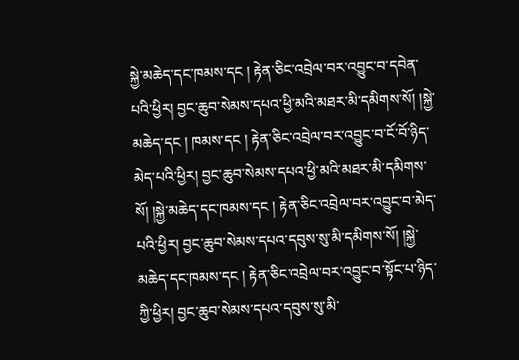སྐྱེ་མཆེད་དང་ཁམས་དང ། རྟེན་ཅིང་འབྲེལ་བར་འབྱུང་བ་དབེན་པའི་ཕྱིར། བྱང་ཆུབ་སེམས་དཔའ་ཕྱི་མའི་མཐར་མི་དམིགས་སོ། །སྐྱེ་མཆེད་དང ། ཁམས་དང ། རྟེན་ཅིང་འབྲེལ་བར་འབྱུང་བ་ངོ་བོ་ཉིད་མེད་པའི་ཕྱིར། བྱང་ཆུབ་སེམས་དཔའ་ཕྱི་མའི་མཐར་མི་དམིགས་སོ། །སྐྱེ་མཆེད་དང་ཁམས་དང ། རྟེན་ཅིང་འབྲེལ་བར་འབྱུང་བ་མེད་པའི་ཕྱིར། བྱང་ཆུབ་སེམས་དཔའ་དབུས་སུ་མི་དམིགས་སོ། །སྐྱེ་མཆེད་དང་ཁམས་དང ། རྟེན་ཅིང་འབྲེལ་བར་འབྱུང་བ་སྟོང་པ་ཉིད་ཀྱི་ཕྱིར། བྱང་ཆུབ་སེམས་དཔའ་དབུས་སུ་མི་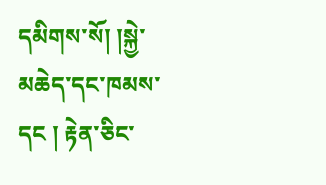དམིགས་སོ། །སྐྱེ་མཆེད་དང་ཁམས་དང ། རྟེན་ཅིང་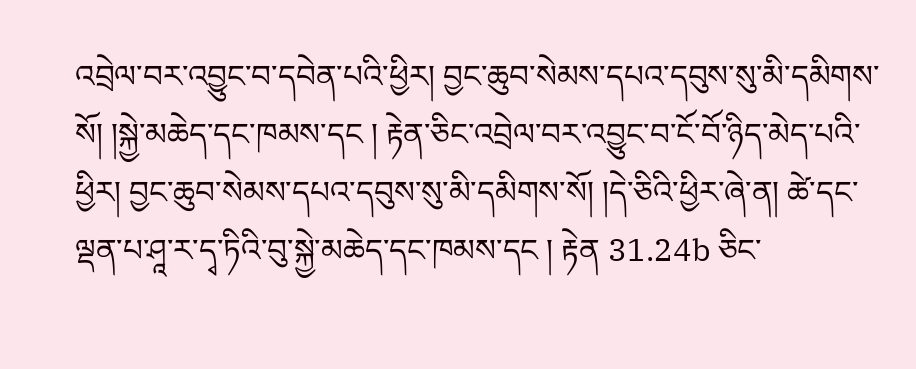འབྲེལ་བར་འབྱུང་བ་དབེན་པའི་ཕྱིར། བྱང་ཆུབ་སེམས་དཔའ་དབུས་སུ་མི་དམིགས་སོ། །སྐྱེ་མཆེད་དང་ཁམས་དང ། རྟེན་ཅིང་འབྲེལ་བར་འབྱུང་བ་ངོ་བོ་ཉིད་མེད་པའི་ཕྱིར། བྱང་ཆུབ་སེམས་དཔའ་དབུས་སུ་མི་དམིགས་སོ། །དེ་ཅིའི་ཕྱིར་ཞེ་ན། ཚེ་དང་ལྡན་པ་ཤཱ་ར་དྭ་ཏིའི་བུ་སྐྱེ་མཆེད་དང་ཁམས་དང ། རྟེན 31.24b ཅིང་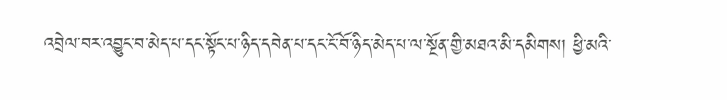འབྲེལ་བར་འབྱུང་བ་མེད་པ་དང་སྟོང་པ་ཉིད་དབེན་པ་དང་ངོ་བོ་ཉིད་མེད་པ་ལ་སྔོན་གྱི་མཐའ་མི་དམིགས། ཕྱི་མའི་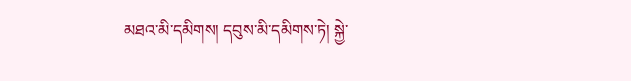མཐའ་མི་དམིགས། དབུས་མི་དམིགས་ཏེ། སྐྱེ་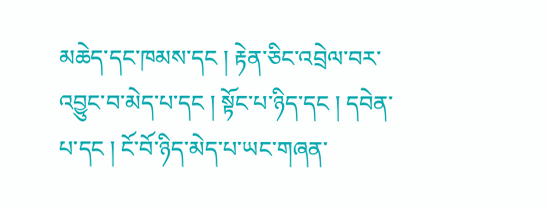མཆེད་དང་ཁམས་དང ། རྟེན་ཅིང་འབྲེལ་བར་འབྱུང་བ་མེད་པ་དང ། སྟོང་པ་ཉིད་དང ། དབེན་པ་དང ། ངོ་བོ་ཉིད་མེད་པ་ཡང་གཞན་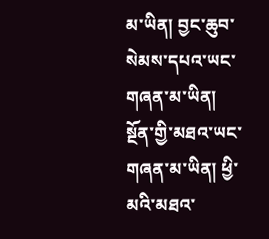མ་ཡིན། བྱང་ཆུབ་སེམས་དཔའ་ཡང་གཞན་མ་ཡིན། སྔོན་གྱི་མཐའ་ཡང་གཞན་མ་ཡིན། ཕྱི་མའི་མཐའ་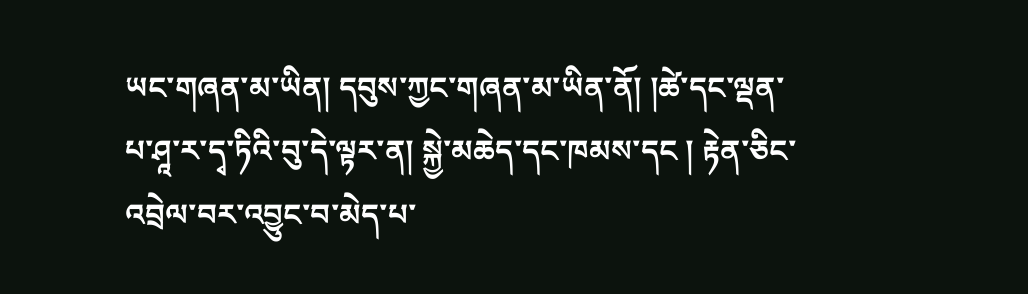ཡང་གཞན་མ་ཡིན། དབུས་ཀྱང་གཞན་མ་ཡིན་ནོ། །ཚེ་དང་ལྡན་པ་ཤཱ་ར་དྭ་ཏིའི་བུ་དེ་ལྟར་ན། སྐྱེ་མཆེད་དང་ཁམས་དང ། རྟེན་ཅིང་འབྲེལ་བར་འབྱུང་བ་མེད་པ་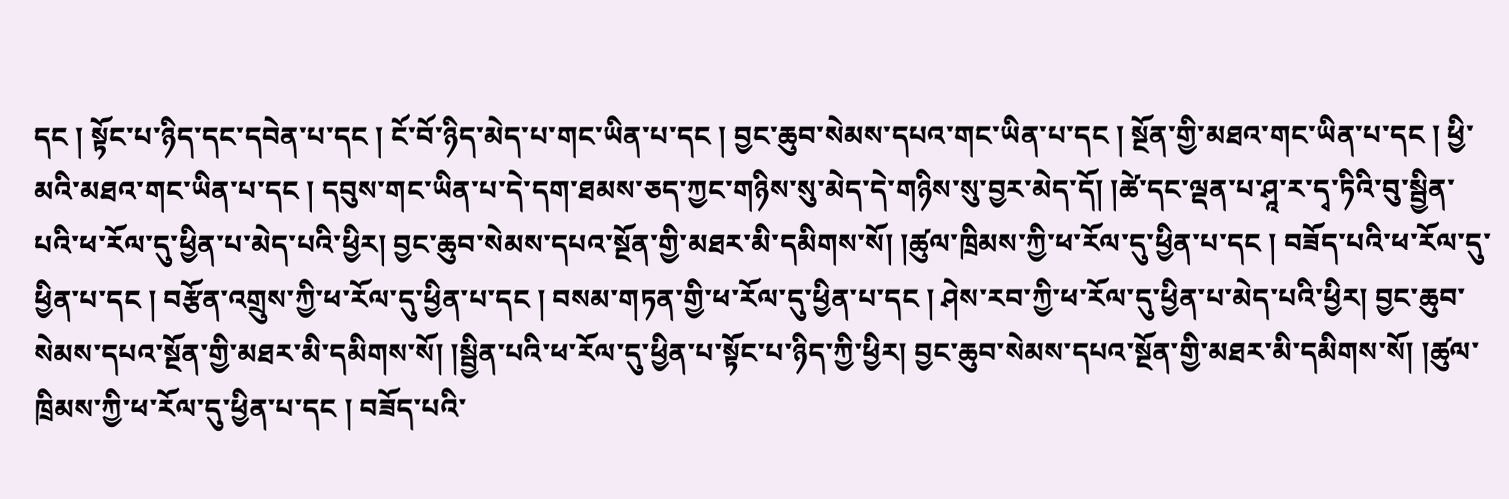དང ། སྟོང་པ་ཉིད་དང་དབེན་པ་དང ། ངོ་བོ་ཉིད་མེད་པ་གང་ཡིན་པ་དང ། བྱང་ཆུབ་སེམས་དཔའ་གང་ཡིན་པ་དང ། སྔོན་གྱི་མཐའ་གང་ཡིན་པ་དང ། ཕྱི་མའི་མཐའ་གང་ཡིན་པ་དང ། དབུས་གང་ཡིན་པ་དེ་དག་ཐམས་ཅད་ཀྱང་གཉིས་སུ་མེད་དེ་གཉིས་སུ་བྱར་མེད་དོ། །ཚེ་དང་ལྡན་པ་ཤཱ་ར་དྭ་ཏིའི་བུ་སྦྱིན་པའི་ཕ་རོལ་དུ་ཕྱིན་པ་མེད་པའི་ཕྱིར། བྱང་ཆུབ་སེམས་དཔའ་སྔོན་གྱི་མཐར་མི་དམིགས་སོ། །ཚུལ་ཁྲིམས་ཀྱི་ཕ་རོལ་དུ་ཕྱིན་པ་དང ། བཟོད་པའི་ཕ་རོལ་དུ་ཕྱིན་པ་དང ། བརྩོན་འགྲུས་ཀྱི་ཕ་རོལ་དུ་ཕྱིན་པ་དང ། བསམ་གཏན་གྱི་ཕ་རོལ་དུ་ཕྱིན་པ་དང ། ཤེས་རབ་ཀྱི་ཕ་རོལ་དུ་ཕྱིན་པ་མེད་པའི་ཕྱིར། བྱང་ཆུབ་སེམས་དཔའ་སྔོན་གྱི་མཐར་མི་དམིགས་སོ། །སྦྱིན་པའི་ཕ་རོལ་དུ་ཕྱིན་པ་སྟོང་པ་ཉིད་ཀྱི་ཕྱིར། བྱང་ཆུབ་སེམས་དཔའ་སྔོན་གྱི་མཐར་མི་དམིགས་སོ། །ཚུལ་ཁྲིམས་ཀྱི་ཕ་རོལ་དུ་ཕྱིན་པ་དང ། བཟོད་པའི་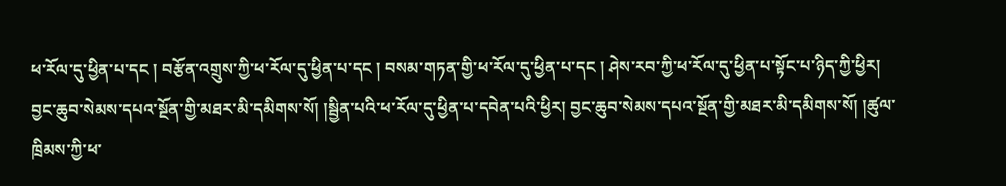ཕ་རོལ་དུ་ཕྱིན་པ་དང ། བརྩོན་འགྲུས་ཀྱི་ཕ་རོལ་དུ་ཕྱིན་པ་དང ། བསམ་གཏན་གྱི་ཕ་རོལ་དུ་ཕྱིན་པ་དང ། ཤེས་རབ་ཀྱི་ཕ་རོལ་དུ་ཕྱིན་པ་སྟོང་པ་ཉིད་ཀྱི་ཕྱིར། བྱང་ཆུབ་སེམས་དཔའ་སྔོན་གྱི་མཐར་མི་དམིགས་སོ། །སྦྱིན་པའི་ཕ་རོལ་དུ་ཕྱིན་པ་དབེན་པའི་ཕྱིར། བྱང་ཆུབ་སེམས་དཔའ་སྔོན་གྱི་མཐར་མི་དམིགས་སོ། །ཚུལ་ཁྲིམས་ཀྱི་ཕ་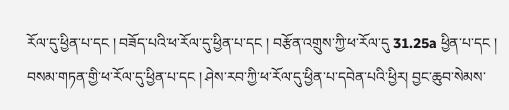རོལ་དུ་ཕྱིན་པ་དང ། བཟོད་པའི་ཕ་རོལ་དུ་ཕྱིན་པ་དང ། བརྩོན་འགྲུས་ཀྱི་ཕ་རོལ་དུ 31.25a ཕྱིན་པ་དང ། བསམ་གཏན་གྱི་ཕ་རོལ་དུ་ཕྱིན་པ་དང ། ཤེས་རབ་ཀྱི་ཕ་རོལ་དུ་ཕྱིན་པ་དབེན་པའི་ཕྱིར། བྱང་ཆུབ་སེམས་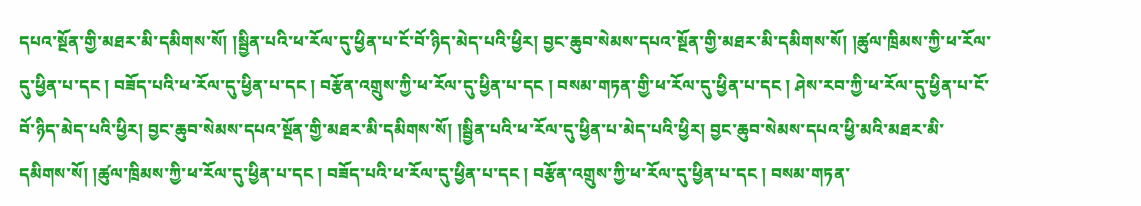དཔའ་སྔོན་གྱི་མཐར་མི་དམིགས་སོ། །སྦྱིན་པའི་ཕ་རོལ་དུ་ཕྱིན་པ་ངོ་བོ་ཉིད་མེད་པའི་ཕྱིར། བྱང་ཆུབ་སེམས་དཔའ་སྔོན་གྱི་མཐར་མི་དམིགས་སོ། །ཚུལ་ཁྲིམས་ཀྱི་ཕ་རོལ་དུ་ཕྱིན་པ་དང ། བཟོད་པའི་ཕ་རོལ་དུ་ཕྱིན་པ་དང ། བརྩོན་འགྲུས་ཀྱི་ཕ་རོལ་དུ་ཕྱིན་པ་དང ། བསམ་གཏན་གྱི་ཕ་རོལ་དུ་ཕྱིན་པ་དང ། ཤེས་རབ་ཀྱི་ཕ་རོལ་དུ་ཕྱིན་པ་ངོ་བོ་ཉིད་མེད་པའི་ཕྱིར། བྱང་ཆུབ་སེམས་དཔའ་སྔོན་གྱི་མཐར་མི་དམིགས་སོ། །སྦྱིན་པའི་ཕ་རོལ་དུ་ཕྱིན་པ་མེད་པའི་ཕྱིར། བྱང་ཆུབ་སེམས་དཔའ་ཕྱི་མའི་མཐར་མི་དམིགས་སོ། །ཚུལ་ཁྲིམས་ཀྱི་ཕ་རོལ་དུ་ཕྱིན་པ་དང ། བཟོད་པའི་ཕ་རོལ་དུ་ཕྱིན་པ་དང ། བརྩོན་འགྲུས་ཀྱི་ཕ་རོལ་དུ་ཕྱིན་པ་དང ། བསམ་གཏན་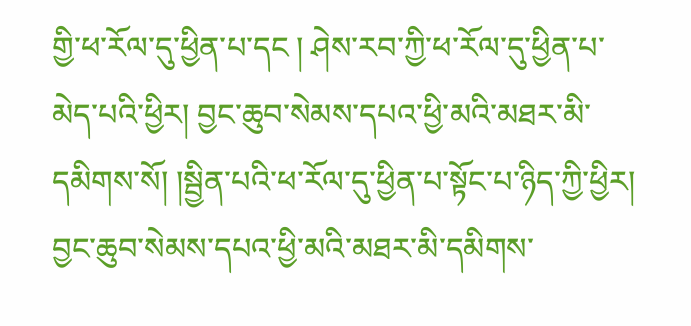གྱི་ཕ་རོལ་དུ་ཕྱིན་པ་དང ། ཤེས་རབ་ཀྱི་ཕ་རོལ་དུ་ཕྱིན་པ་མེད་པའི་ཕྱིར། བྱང་ཆུབ་སེམས་དཔའ་ཕྱི་མའི་མཐར་མི་དམིགས་སོ། །སྦྱིན་པའི་ཕ་རོལ་དུ་ཕྱིན་པ་སྟོང་པ་ཉིད་ཀྱི་ཕྱིར། བྱང་ཆུབ་སེམས་དཔའ་ཕྱི་མའི་མཐར་མི་དམིགས་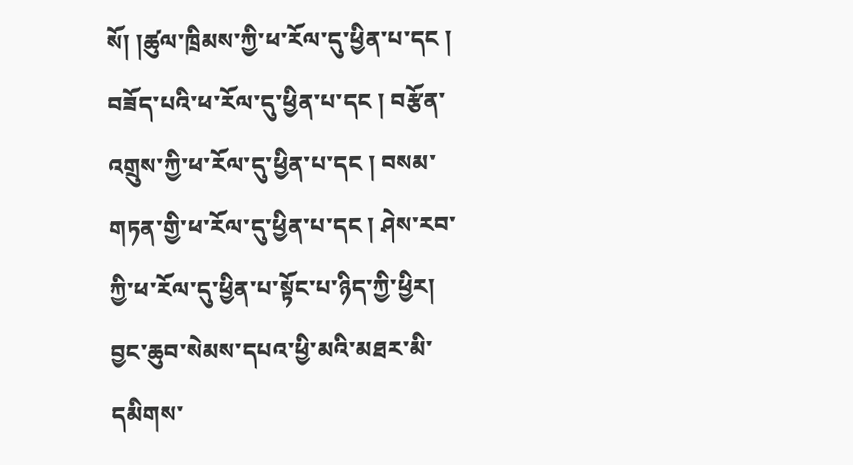སོ། །ཚུལ་ཁྲིམས་ཀྱི་ཕ་རོལ་དུ་ཕྱིན་པ་དང ། བཟོད་པའི་ཕ་རོལ་དུ་ཕྱིན་པ་དང ། བརྩོན་འགྲུས་ཀྱི་ཕ་རོལ་དུ་ཕྱིན་པ་དང ། བསམ་གཏན་གྱི་ཕ་རོལ་དུ་ཕྱིན་པ་དང ། ཤེས་རབ་ཀྱི་ཕ་རོལ་དུ་ཕྱིན་པ་སྟོང་པ་ཉིད་ཀྱི་ཕྱིར། བྱང་ཆུབ་སེམས་དཔའ་ཕྱི་མའི་མཐར་མི་དམིགས་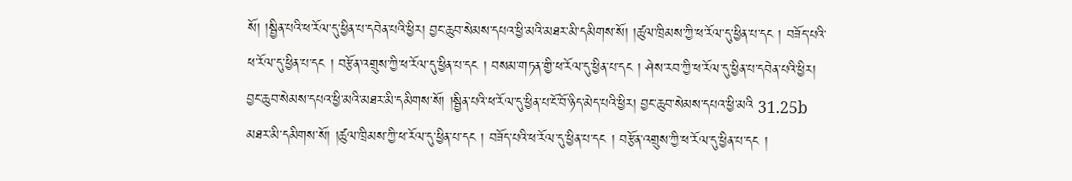སོ། །སྦྱིན་པའི་ཕ་རོལ་དུ་ཕྱིན་པ་དབེན་པའི་ཕྱིར། བྱང་ཆུབ་སེམས་དཔའ་ཕྱི་མའི་མཐར་མི་དམིགས་སོ། །ཚུལ་ཁྲིམས་ཀྱི་ཕ་རོལ་དུ་ཕྱིན་པ་དང ། བཟོད་པའི་ཕ་རོལ་དུ་ཕྱིན་པ་དང ། བརྩོན་འགྲུས་ཀྱི་ཕ་རོལ་དུ་ཕྱིན་པ་དང ། བསམ་གཏན་གྱི་ཕ་རོལ་དུ་ཕྱིན་པ་དང ། ཤེས་རབ་ཀྱི་ཕ་རོལ་དུ་ཕྱིན་པ་དབེན་པའི་ཕྱིར། བྱང་ཆུབ་སེམས་དཔའ་ཕྱི་མའི་མཐར་མི་དམིགས་སོ། །སྦྱིན་པའི་ཕ་རོལ་དུ་ཕྱིན་པ་ངོ་བོ་ཉིད་མེད་པའི་ཕྱིར། བྱང་ཆུབ་སེམས་དཔའ་ཕྱི་མའི 31.25b མཐར་མི་དམིགས་སོ། །ཚུལ་ཁྲིམས་ཀྱི་ཕ་རོལ་དུ་ཕྱིན་པ་དང ། བཟོད་པའི་ཕ་རོལ་དུ་ཕྱིན་པ་དང ། བརྩོན་འགྲུས་ཀྱི་ཕ་རོལ་དུ་ཕྱིན་པ་དང །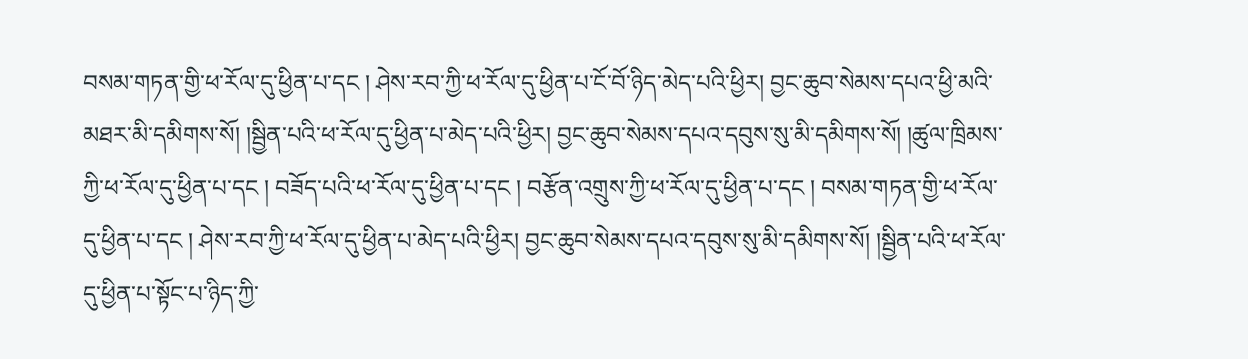བསམ་གཏན་གྱི་ཕ་རོལ་དུ་ཕྱིན་པ་དང ། ཤེས་རབ་ཀྱི་ཕ་རོལ་དུ་ཕྱིན་པ་ངོ་བོ་ཉིད་མེད་པའི་ཕྱིར། བྱང་ཆུབ་སེམས་དཔའ་ཕྱི་མའི་མཐར་མི་དམིགས་སོ། །སྦྱིན་པའི་ཕ་རོལ་དུ་ཕྱིན་པ་མེད་པའི་ཕྱིར། བྱང་ཆུབ་སེམས་དཔའ་དབུས་སུ་མི་དམིགས་སོ། །ཚུལ་ཁྲིམས་ཀྱི་ཕ་རོལ་དུ་ཕྱིན་པ་དང ། བཟོད་པའི་ཕ་རོལ་དུ་ཕྱིན་པ་དང ། བརྩོན་འགྲུས་ཀྱི་ཕ་རོལ་དུ་ཕྱིན་པ་དང ། བསམ་གཏན་གྱི་ཕ་རོལ་དུ་ཕྱིན་པ་དང ། ཤེས་རབ་ཀྱི་ཕ་རོལ་དུ་ཕྱིན་པ་མེད་པའི་ཕྱིར། བྱང་ཆུབ་སེམས་དཔའ་དབུས་སུ་མི་དམིགས་སོ། །སྦྱིན་པའི་ཕ་རོལ་དུ་ཕྱིན་པ་སྟོང་པ་ཉིད་ཀྱི་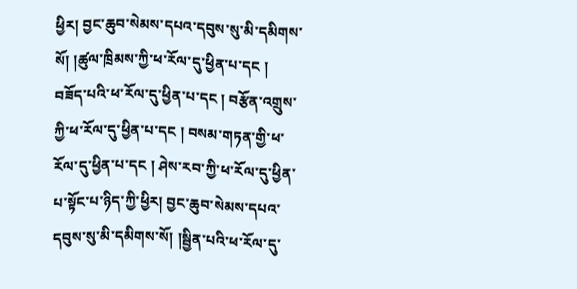ཕྱིར། བྱང་ཆུབ་སེམས་དཔའ་དབུས་སུ་མི་དམིགས་སོ། །ཚུལ་ཁྲིམས་ཀྱི་ཕ་རོལ་དུ་ཕྱིན་པ་དང ། བཟོད་པའི་ཕ་རོལ་དུ་ཕྱིན་པ་དང ། བརྩོན་འགྲུས་ཀྱི་ཕ་རོལ་དུ་ཕྱིན་པ་དང ། བསམ་གཏན་གྱི་ཕ་རོལ་དུ་ཕྱིན་པ་དང ། ཤེས་རབ་ཀྱི་ཕ་རོལ་དུ་ཕྱིན་པ་སྟོང་པ་ཉིད་ཀྱི་ཕྱིར། བྱང་ཆུབ་སེམས་དཔའ་དབུས་སུ་མི་དམིགས་སོ། །སྦྱིན་པའི་ཕ་རོལ་དུ་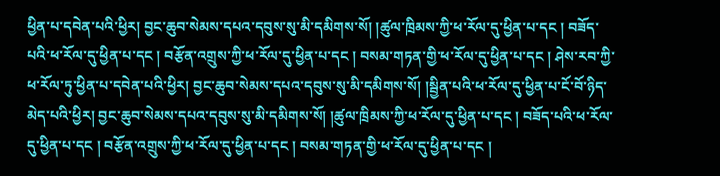ཕྱིན་པ་དབེན་པའི་ཕྱིར། བྱང་ཆུབ་སེམས་དཔའ་དབུས་སུ་མི་དམིགས་སོ། །ཚུལ་ཁྲིམས་ཀྱི་ཕ་རོལ་དུ་ཕྱིན་པ་དང ། བཟོད་པའི་ཕ་རོལ་དུ་ཕྱིན་པ་དང ། བརྩོན་འགྲུས་ཀྱི་ཕ་རོལ་དུ་ཕྱིན་པ་དང ། བསམ་གཏན་གྱི་ཕ་རོལ་དུ་ཕྱིན་པ་དང ། ཤེས་རབ་ཀྱི་ཕ་རོལ་ཏུ་ཕྱིན་པ་དབེན་པའི་ཕྱིར། བྱང་ཆུབ་སེམས་དཔའ་དབུས་སུ་མི་དམིགས་སོ། །སྦྱིན་པའི་ཕ་རོལ་དུ་ཕྱིན་པ་ངོ་བོ་ཉིད་མེད་པའི་ཕྱིར། བྱང་ཆུབ་སེམས་དཔའ་དབུས་སུ་མི་དམིགས་སོ། །ཚུལ་ཁྲིམས་ཀྱི་ཕ་རོལ་དུ་ཕྱིན་པ་དང ། བཟོད་པའི་ཕ་རོལ་དུ་ཕྱིན་པ་དང ། བརྩོན་འགྲུས་ཀྱི་ཕ་རོལ་དུ་ཕྱིན་པ་དང ། བསམ་གཏན་གྱི་ཕ་རོལ་དུ་ཕྱིན་པ་དང །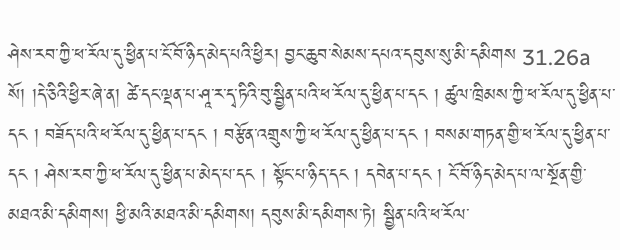ཤེས་རབ་ཀྱི་ཕ་རོལ་དུ་ཕྱིན་པ་ངོ་བོ་ཉིད་མེད་པའི་ཕྱིར། བྱང་ཆུབ་སེམས་དཔའ་དབུས་སུ་མི་དམིགས 31.26a སོ། །དེ་ཅིའི་ཕྱིར་ཞེ་ན། ཚེ་དང་ལྡན་པ་ཤཱ་ར་དྭ་ཏིའི་བུ་སྦྱིན་པའི་ཕ་རོལ་དུ་ཕྱིན་པ་དང ། ཚུལ་ཁྲིམས་ཀྱི་ཕ་རོལ་དུ་ཕྱིན་པ་དང ། བཟོད་པའི་ཕ་རོལ་དུ་ཕྱིན་པ་དང ། བརྩོན་འགྲུས་ཀྱི་ཕ་རོལ་དུ་ཕྱིན་པ་དང ། བསམ་གཏན་གྱི་ཕ་རོལ་དུ་ཕྱིན་པ་དང ། ཤེས་རབ་ཀྱི་ཕ་རོལ་དུ་ཕྱིན་པ་མེད་པ་དང ། སྟོང་པ་ཉིད་དང ། དབེན་པ་དང ། ངོ་བོ་ཉིད་མེད་པ་ལ་སྔོན་གྱི་མཐའ་མི་དམིགས། ཕྱི་མའི་མཐའ་མི་དམིགས། དབུས་མི་དམིགས་ཏེ། སྦྱིན་པའི་ཕ་རོལ་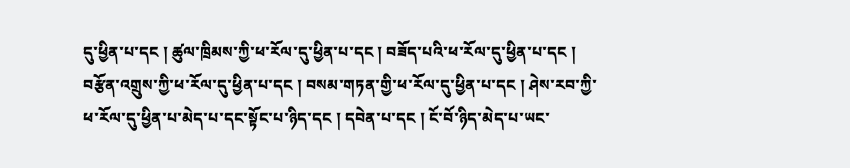དུ་ཕྱིན་པ་དང ། ཚུལ་ཁྲིམས་ཀྱི་ཕ་རོལ་དུ་ཕྱིན་པ་དང ། བཟོད་པའི་ཕ་རོལ་དུ་ཕྱིན་པ་དང ། བརྩོན་འགྲུས་ཀྱི་ཕ་རོལ་དུ་ཕྱིན་པ་དང ། བསམ་གཏན་གྱི་ཕ་རོལ་དུ་ཕྱིན་པ་དང ། ཤེས་རབ་ཀྱི་ཕ་རོལ་དུ་ཕྱིན་པ་མེད་པ་དང་སྟོང་པ་ཉིད་དང ། དབེན་པ་དང ། ངོ་བོ་ཉིད་མེད་པ་ཡང་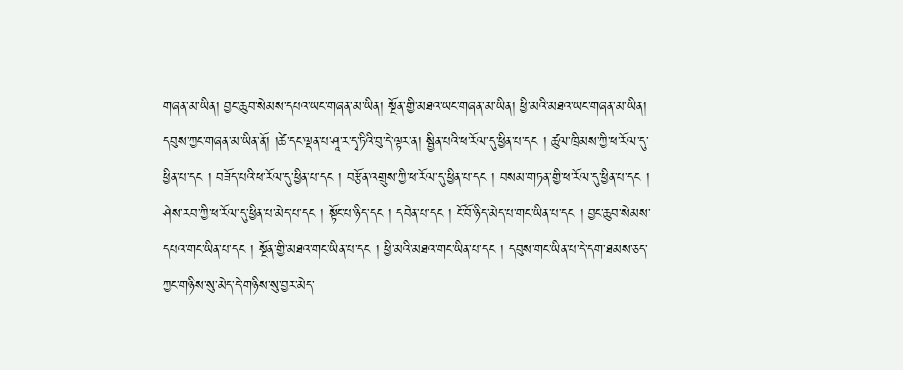གཞན་མ་ཡིན། བྱང་ཆུབ་སེམས་དཔའ་ཡང་གཞན་མ་ཡིན། སྔོན་གྱི་མཐའ་ཡང་གཞན་མ་ཡིན། ཕྱི་མའི་མཐའ་ཡང་གཞན་མ་ཡིན། དབུས་ཀྱང་གཞན་མ་ཡིན་ནོ། །ཚེ་དང་ལྡན་པ་ཤཱ་ར་དྭ་ཏིའི་བུ་དེ་ལྟར་ན། སྦྱིན་པའི་ཕ་རོལ་དུ་ཕྱིན་པ་དང ། ཚུལ་ཁྲིམས་ཀྱི་ཕ་རོལ་དུ་ཕྱིན་པ་དང ། བཟོད་པའི་ཕ་རོལ་དུ་ཕྱིན་པ་དང ། བརྩོན་འགྲུས་ཀྱི་ཕ་རོལ་དུ་ཕྱིན་པ་དང ། བསམ་གཏན་གྱི་ཕ་རོལ་དུ་ཕྱིན་པ་དང ། ཤེས་རབ་ཀྱི་ཕ་རོལ་དུ་ཕྱིན་པ་མེད་པ་དང ། སྟོང་པ་ཉིད་དང ། དབེན་པ་དང ། ངོ་བོ་ཉིད་མེད་པ་གང་ཡིན་པ་དང ། བྱང་ཆུབ་སེམས་དཔའ་གང་ཡིན་པ་དང ། སྔོན་གྱི་མཐའ་གང་ཡིན་པ་དང ། ཕྱི་མའི་མཐའ་གང་ཡིན་པ་དང ། དབུས་གང་ཡིན་པ་དེ་དག་ཐམས་ཅད་ཀྱང་གཉིས་སུ་མེད་དེ་གཉིས་སུ་བྱར་མེད་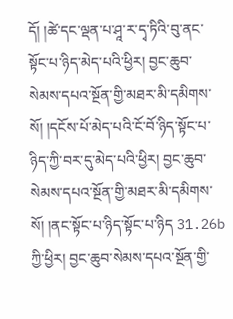དོ། །ཚེ་དང་ལྡན་པ་ཤཱ་ར་དྭ་ཏིའི་བུ་ནང་སྟོང་པ་ཉིད་མེད་པའི་ཕྱིར། བྱང་ཆུབ་སེམས་དཔའ་སྔོན་གྱི་མཐར་མི་དམིགས་སོ། །དངོས་པོ་མེད་པའི་ངོ་བོ་ཉིད་སྟོང་པ་ཉིད་ཀྱི་བར་དུ་མེད་པའི་ཕྱིར། བྱང་ཆུབ་སེམས་དཔའ་སྔོན་གྱི་མཐར་མི་དམིགས་སོ། །ནང་སྟོང་པ་ཉིད་སྟོང་པ་ཉིད 31.26b ཀྱི་ཕྱིར། བྱང་ཆུབ་སེམས་དཔའ་སྔོན་གྱི་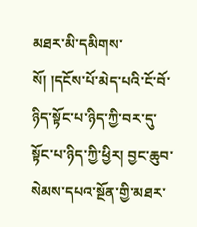མཐར་མི་དམིགས་སོ། །དངོས་པོ་མེད་པའི་ངོ་བོ་ཉིད་སྟོང་པ་ཉིད་ཀྱི་བར་དུ་སྟོང་པ་ཉིད་ཀྱི་ཕྱིར། བྱང་ཆུབ་སེམས་དཔའ་སྔོན་གྱི་མཐར་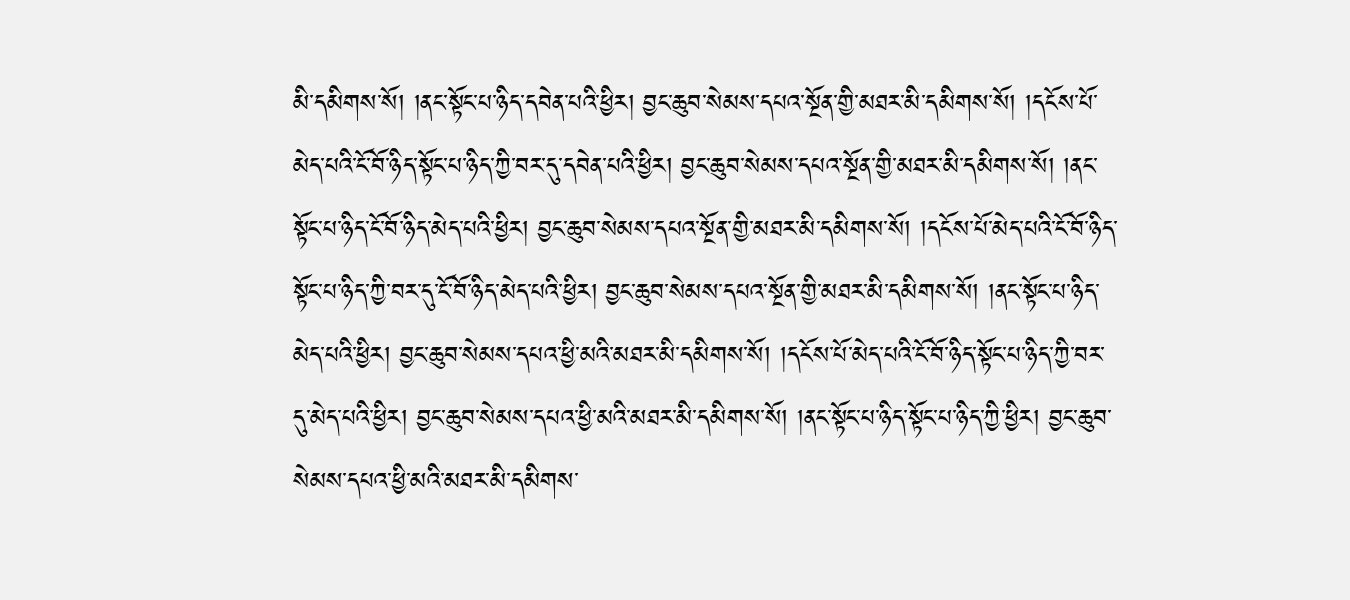མི་དམིགས་སོ། །ནང་སྟོང་པ་ཉིད་དབེན་པའི་ཕྱིར། བྱང་ཆུབ་སེམས་དཔའ་སྔོན་གྱི་མཐར་མི་དམིགས་སོ། །དངོས་པོ་མེད་པའི་ངོ་བོ་ཉིད་སྟོང་པ་ཉིད་ཀྱི་བར་དུ་དབེན་པའི་ཕྱིར། བྱང་ཆུབ་སེམས་དཔའ་སྔོན་གྱི་མཐར་མི་དམིགས་སོ། །ནང་སྟོང་པ་ཉིད་ངོ་བོ་ཉིད་མེད་པའི་ཕྱིར། བྱང་ཆུབ་སེམས་དཔའ་སྔོན་གྱི་མཐར་མི་དམིགས་སོ། །དངོས་པོ་མེད་པའི་ངོ་བོ་ཉིད་སྟོང་པ་ཉིད་ཀྱི་བར་དུ་ངོ་བོ་ཉིད་མེད་པའི་ཕྱིར། བྱང་ཆུབ་སེམས་དཔའ་སྔོན་གྱི་མཐར་མི་དམིགས་སོ། །ནང་སྟོང་པ་ཉིད་མེད་པའི་ཕྱིར། བྱང་ཆུབ་སེམས་དཔའ་ཕྱི་མའི་མཐར་མི་དམིགས་སོ། །དངོས་པོ་མེད་པའི་ངོ་བོ་ཉིད་སྟོང་པ་ཉིད་ཀྱི་བར་དུ་མེད་པའི་ཕྱིར། བྱང་ཆུབ་སེམས་དཔའ་ཕྱི་མའི་མཐར་མི་དམིགས་སོ། །ནང་སྟོང་པ་ཉིད་སྟོང་པ་ཉིད་ཀྱི་ཕྱིར། བྱང་ཆུབ་སེམས་དཔའ་ཕྱི་མའི་མཐར་མི་དམིགས་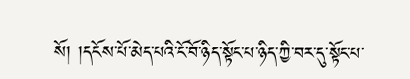སོ། །དངོས་པོ་མེད་པའི་ངོ་བོ་ཉིད་སྟོང་པ་ཉིད་ཀྱི་བར་དུ་སྟོང་པ་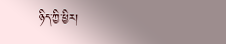ཉིད་ཀྱི་ཕྱིར།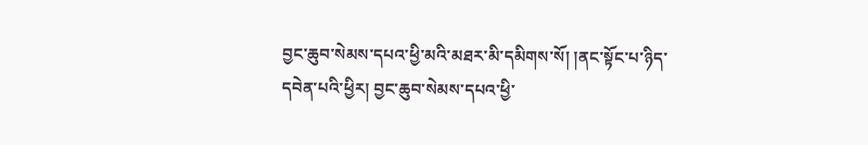བྱང་ཆུབ་སེམས་དཔའ་ཕྱི་མའི་མཐར་མི་དམིགས་སོ། །ནང་སྟོང་པ་ཉིད་དབེན་པའི་ཕྱིར། བྱང་ཆུབ་སེམས་དཔའ་ཕྱི་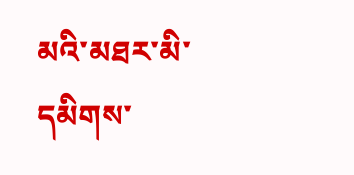མའི་མཐར་མི་དམིགས་